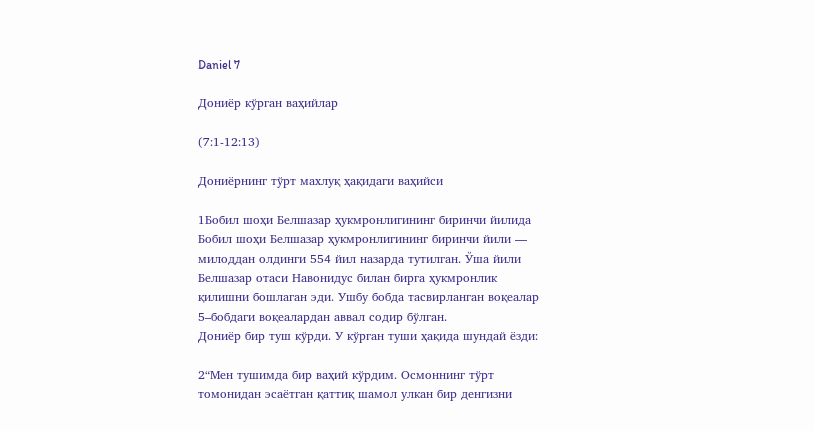Daniel 7

Дониёр кўрган ваҳийлар

(7:1-12:13)

Дониёрнинг тўрт махлуқ ҳақидаги ваҳийси

1Бобил шоҳи Белшазар ҳукмронлигининг биринчи йилида
Бобил шоҳи Белшазар ҳукмронлигининг биринчи йили — милоддан олдинги 554 йил назарда тутилган. Ўша йили Белшазар отаси Навонидус билан бирга ҳукмронлик қилишни бошлаган эди. Ушбу бобда тасвирланган воқеалар 5–бобдаги воқеалардан аввал содир бўлган.
Дониёр бир туш кўрди. У кўрган туши ҳақида шундай ёзди:

2“Мен тушимда бир ваҳий кўрдим. Осмоннинг тўрт томонидан эсаётган қаттиқ шамол улкан бир денгизни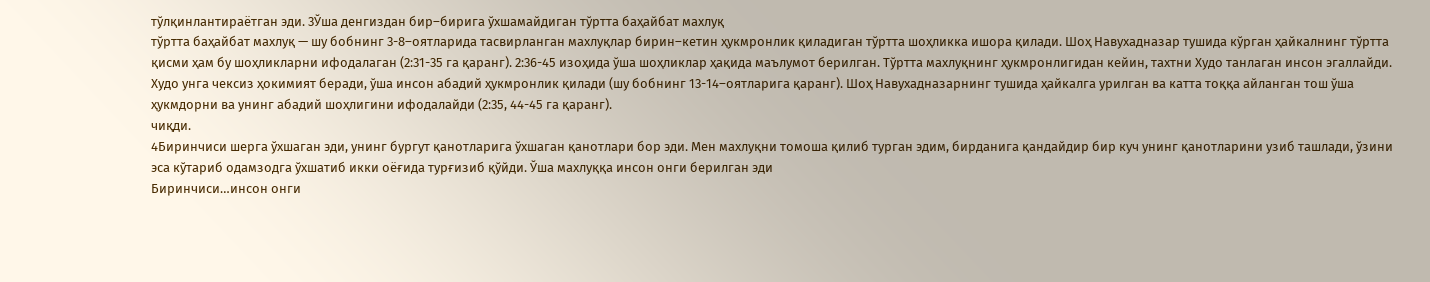тўлқинлантираётган эди. 3Ўша денгиздан бир–бирига ўхшамайдиган тўртта баҳайбат махлуқ
тўртта баҳайбат махлуқ — шу бобнинг 3-8–оятларида тасвирланган махлуқлар бирин–кетин ҳукмронлик қиладиган тўртта шоҳликка ишора қилади. Шоҳ Навухадназар тушида кўрган ҳайкалнинг тўртта қисми ҳам бу шоҳликларни ифодалаган (2:31-35 га қаранг). 2:36-45 изоҳида ўша шоҳликлар ҳақида маълумот берилган. Тўртта махлуқнинг ҳукмронлигидан кейин, тахтни Худо танлаган инсон эгаллайди. Худо унга чексиз ҳокимият беради, ўша инсон абадий ҳукмронлик қилади (шу бобнинг 13-14–оятларига қаранг). Шоҳ Навухадназарнинг тушида ҳайкалга урилган ва катта тоққа айланган тош ўша ҳукмдорни ва унинг абадий шоҳлигини ифодалайди (2:35, 44-45 га қаранг).
чиқди.
4Биринчиси шерга ўхшаган эди, унинг бургут қанотларига ўхшаган қанотлари бор эди. Мен махлуқни томоша қилиб турган эдим, бирданига қандайдир бир куч унинг қанотларини узиб ташлади, ўзини эса кўтариб одамзодга ўхшатиб икки оёғида турғизиб қўйди. Ўша махлуққа инсон онги берилган эди
Биринчиси…инсон онги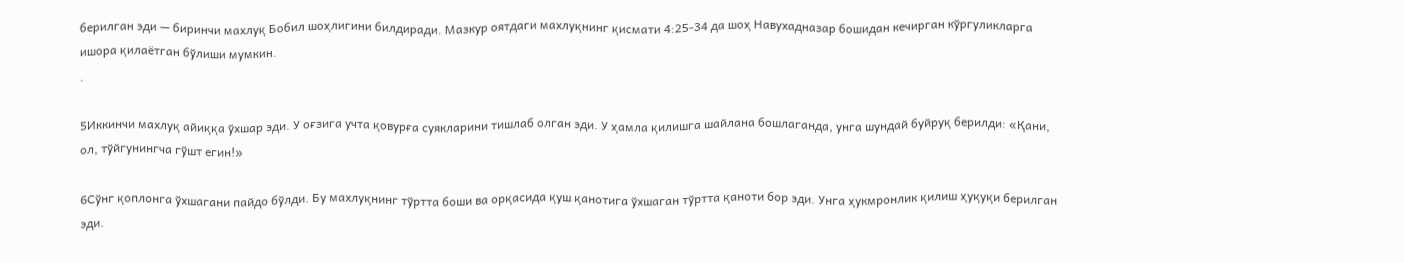берилган эди — биринчи махлуқ Бобил шоҳлигини билдиради. Мазкур оятдаги махлуқнинг қисмати 4:25-34 да шоҳ Навухадназар бошидан кечирган кўргуликларга ишора қилаётган бўлиши мумкин.
.

5Иккинчи махлуқ айиққа ўхшар эди. У оғзига учта қовурға суякларини тишлаб олган эди. У ҳамла қилишга шайлана бошлаганда, унга шундай буйруқ берилди: «Қани, ол, тўйгунингча гўшт егин!»

6Сўнг қоплонга ўхшагани пайдо бўлди. Бу махлуқнинг тўртта боши ва орқасида қуш қанотига ўхшаган тўртта қаноти бор эди. Унга ҳукмронлик қилиш ҳуқуқи берилган эди.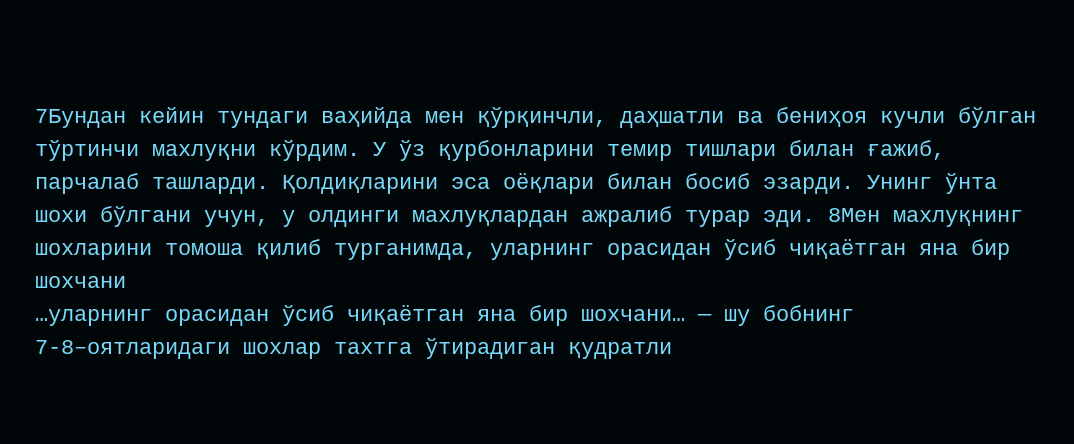7Бундан кейин тундаги ваҳийда мен қўрқинчли, даҳшатли ва бениҳоя кучли бўлган тўртинчи махлуқни кўрдим. У ўз қурбонларини темир тишлари билан ғажиб, парчалаб ташларди. Қолдиқларини эса оёқлари билан босиб эзарди. Унинг ўнта шохи бўлгани учун, у олдинги махлуқлардан ажралиб турар эди. 8Мен махлуқнинг шохларини томоша қилиб турганимда, уларнинг орасидан ўсиб чиқаётган яна бир шохчани
…уларнинг орасидан ўсиб чиқаётган яна бир шохчани… — шу бобнинг 7-8–оятларидаги шохлар тахтга ўтирадиган қудратли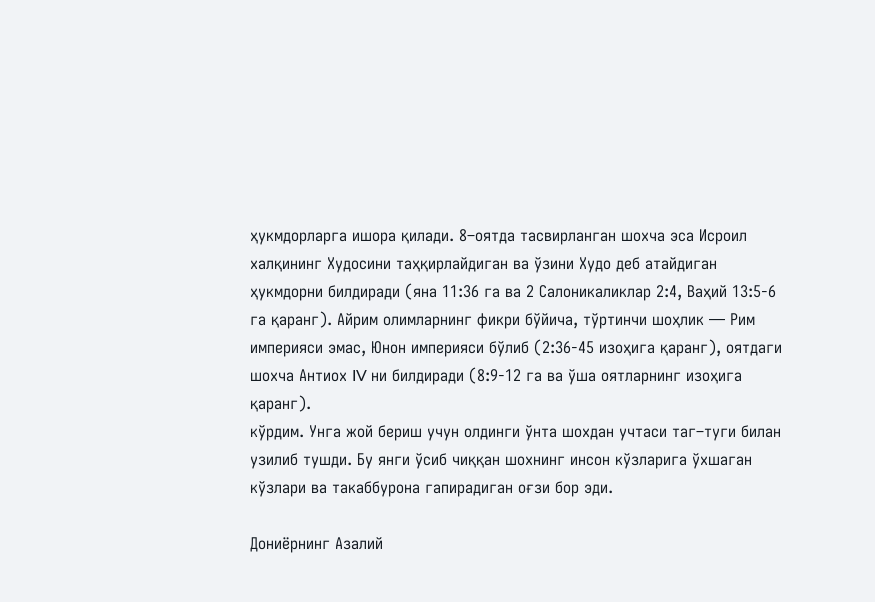ҳукмдорларга ишора қилади. 8–оятда тасвирланган шохча эса Исроил халқининг Худосини таҳқирлайдиган ва ўзини Худо деб атайдиган ҳукмдорни билдиради (яна 11:36 га ва 2 Салоникаликлар 2:4, Ваҳий 13:5-6 га қаранг). Айрим олимларнинг фикри бўйича, тўртинчи шоҳлик — Рим империяси эмас, Юнон империяси бўлиб (2:36-45 изоҳига қаранг), оятдаги шохча Антиох IV ни билдиради (8:9-12 га ва ўша оятларнинг изоҳига қаранг).
кўрдим. Унга жой бериш учун олдинги ўнта шохдан учтаси таг–туги билан узилиб тушди. Бу янги ўсиб чиққан шохнинг инсон кўзларига ўхшаган кўзлари ва такаббурона гапирадиган оғзи бор эди.

Дониёрнинг Азалий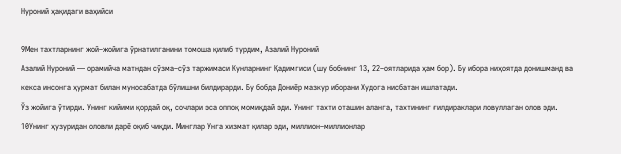Нуроний ҳақидаги ваҳийси

9Мен тахтларнинг жой–жойига ўрнатилганини томоша қилиб турдим, Азалий Нуроний
Азалий Нуроний — орамийча матндан сўзма–сўз таржимаси Кунларнинг Қадимгиси (шу бобнинг 13, 22–оятларида ҳам бор). Бу ибора ниҳоятда донишманд ва кекса инсонга ҳурмат билан муносабатда бўлишни билдирарди. Бу бобда Дониёр мазкур иборани Худога нисбатан ишлатади.
Ўз жойига ўтирди. Унинг кийими қордай оқ, сочлари эса оппоқ момиқдай эди. Унинг тахти оташин аланга, тахтининг ғилдираклари ловуллаган олов эди.
10Унинг ҳузуридан оловли дарё оқиб чиқди. Минглар Унга хизмат қилар эди, миллион–миллионлар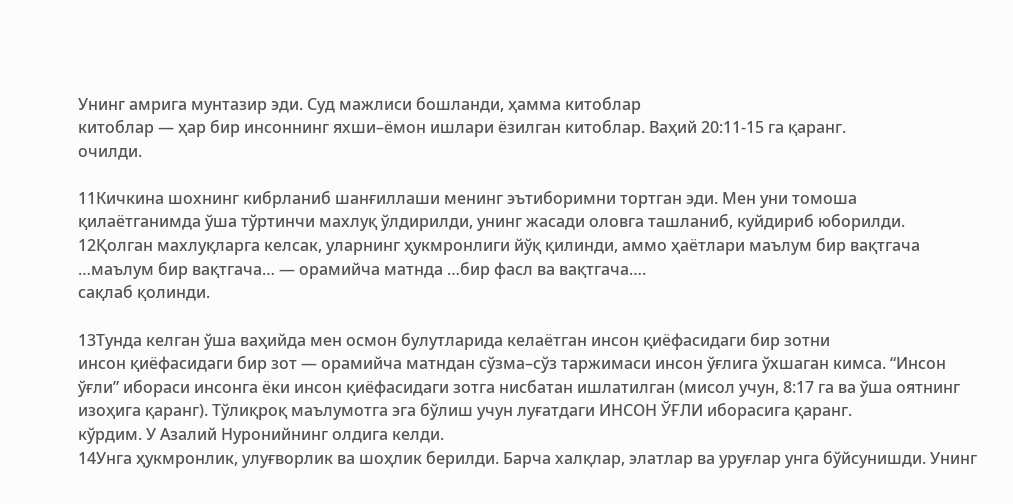Унинг амрига мунтазир эди. Суд мажлиси бошланди, ҳамма китоблар
китоблар — ҳар бир инсоннинг яхши–ёмон ишлари ёзилган китоблар. Ваҳий 20:11-15 га қаранг.
очилди.

11Кичкина шохнинг кибрланиб шанғиллаши менинг эътиборимни тортган эди. Мен уни томоша қилаётганимда ўша тўртинчи махлуқ ўлдирилди, унинг жасади оловга ташланиб, куйдириб юборилди. 12Қолган махлуқларга келсак, уларнинг ҳукмронлиги йўқ қилинди, аммо ҳаётлари маълум бир вақтгача
…маълум бир вақтгача… — орамийча матнда …бир фасл ва вақтгача….
сақлаб қолинди.

13Тунда келган ўша ваҳийда мен осмон булутларида келаётган инсон қиёфасидаги бир зотни
инсон қиёфасидаги бир зот — орамийча матндан сўзма–сўз таржимаси инсон ўғлига ўхшаган кимса. “Инсон ўғли” ибораси инсонга ёки инсон қиёфасидаги зотга нисбатан ишлатилган (мисол учун, 8:17 га ва ўша оятнинг изоҳига қаранг). Тўлиқроқ маълумотга эга бўлиш учун луғатдаги ИНСОН ЎҒЛИ иборасига қаранг.
кўрдим. У Азалий Нуронийнинг олдига келди.
14Унга ҳукмронлик, улуғворлик ва шоҳлик берилди. Барча халқлар, элатлар ва уруғлар унга бўйсунишди. Унинг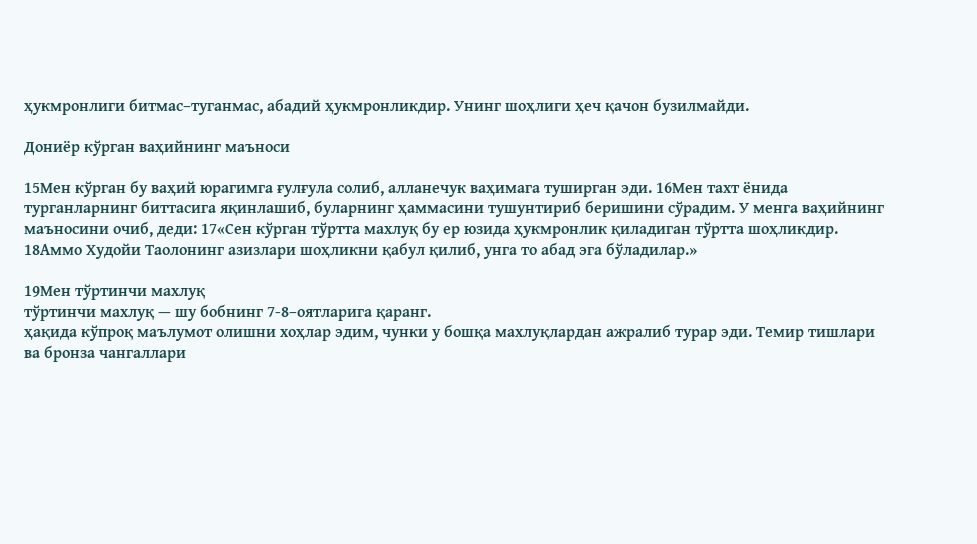ҳукмронлиги битмас–туганмас, абадий ҳукмронликдир. Унинг шоҳлиги ҳеч қачон бузилмайди.

Дониёр кўрган ваҳийнинг маъноси

15Мен кўрган бу ваҳий юрагимга ғулғула солиб, алланечук ваҳимага туширган эди. 16Мен тахт ёнида турганларнинг биттасига яқинлашиб, буларнинг ҳаммасини тушунтириб беришини сўрадим. У менга ваҳийнинг маъносини очиб, деди: 17«Сен кўрган тўртта махлуқ бу ер юзида ҳукмронлик қиладиган тўртта шоҳликдир. 18Аммо Худойи Таолонинг азизлари шоҳликни қабул қилиб, унга то абад эга бўладилар.»

19Мен тўртинчи махлуқ
тўртинчи махлуқ — шу бобнинг 7-8–оятларига қаранг.
ҳақида кўпроқ маълумот олишни хоҳлар эдим, чунки у бошқа махлуқлардан ажралиб турар эди. Темир тишлари ва бронза чангаллари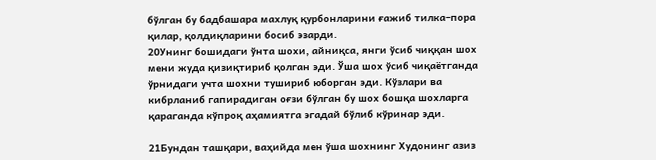бўлган бу бадбашара махлуқ қурбонларини ғажиб тилка–пора қилар, қолдиқларини босиб эзарди.
20Унинг бошидаги ўнта шохи, айниқса, янги ўсиб чиққан шох мени жуда қизиқтириб қолган эди. Ўша шох ўсиб чиқаётганда ўрнидаги учта шохни тушириб юборган эди. Кўзлари ва кибрланиб гапирадиган оғзи бўлган бу шох бошқа шохларга қараганда кўпроқ аҳамиятга эгадай бўлиб кўринар эди.

21Бундан ташқари, ваҳийда мен ўша шохнинг Худонинг азиз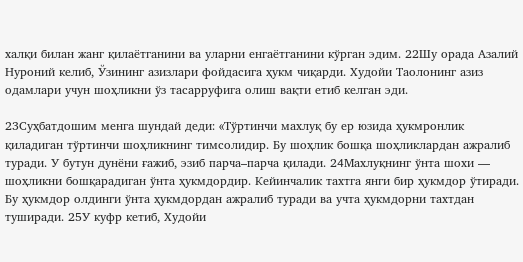халқи билан жанг қилаётганини ва уларни енгаётганини кўрган эдим. 22Шу орада Азалий Нуроний келиб, Ўзининг азизлари фойдасига ҳукм чиқарди. Худойи Таолонинг азиз одамлари учун шоҳликни ўз тасарруфига олиш вақти етиб келган эди.

23Суҳбатдошим менга шундай деди: «Тўртинчи махлуқ бу ер юзида ҳукмронлик қиладиган тўртинчи шоҳликнинг тимсолидир. Бу шоҳлик бошқа шоҳликлардан ажралиб туради. У бутун дунёни ғажиб, эзиб парча–парча қилади. 24Махлуқнинг ўнта шохи — шоҳликни бошқарадиган ўнта ҳукмдордир. Кейинчалик тахтга янги бир ҳукмдор ўтиради. Бу ҳукмдор олдинги ўнта ҳукмдордан ажралиб туради ва учта ҳукмдорни тахтдан туширади. 25У куфр кетиб, Худойи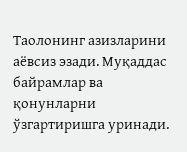Таолонинг азизларини аёвсиз эзади. Муқаддас байрамлар ва қонунларни ўзгартиришга уринади.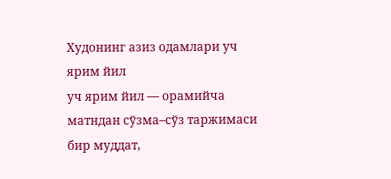Худонинг азиз одамлари уч ярим йил
уч ярим йил — орамийча матндан сўзма–сўз таржимаси бир муддат,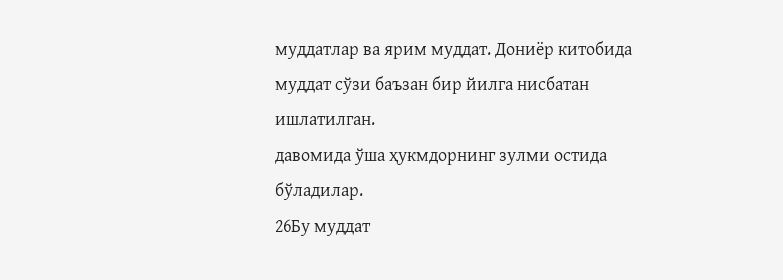муддатлар ва ярим муддат. Дониёр китобида муддат сўзи баъзан бир йилга нисбатан ишлатилган.
давомида ўша ҳукмдорнинг зулми остида бўладилар.
26Бу муддат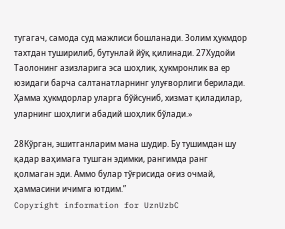тугагач, самода суд мажлиси бошланади. Золим ҳукмдор тахтдан туширилиб, бутунлай йўқ қилинади. 27Худойи Таолонинг азизларига эса шоҳлик, ҳукмронлик ва ер юзидаги барча салтанатларнинг улуғворлиги берилади. Ҳамма ҳукмдорлар уларга бўйсуниб, хизмат қиладилар, уларнинг шоҳлиги абадий шоҳлик бўлади.»

28Кўрган, эшитганларим мана шудир. Бу тушимдан шу қадар ваҳимага тушган эдимки, рангимда ранг қолмаган эди. Аммо булар тўғрисида оғиз очмай, ҳаммасини ичимга ютдим.”
Copyright information for UznUzbC